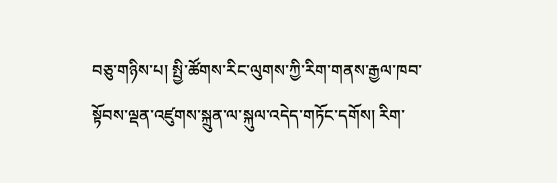བཅུ་གཉིས་པ། སྤྱི་ཚོགས་རིང་ལུགས་ཀྱི་རིག་གནས་རྒྱལ་ཁབ་སྟོབས་ལྡན་འཛུགས་སྐྲུན་ལ་སྐུལ་འདེད་གཏོང་དགོས། རིག་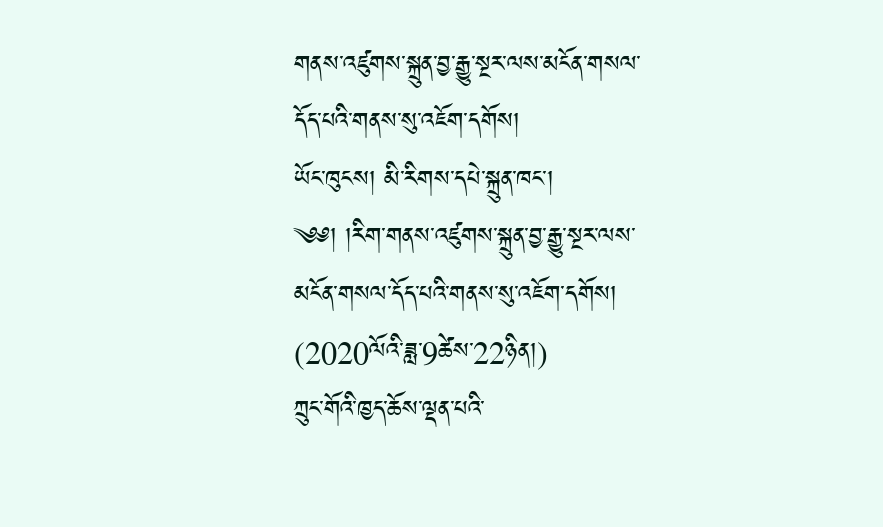གནས་འཛུགས་སྐྲུན་བྱ་རྒྱུ་སྔར་ལས་མངོན་གསལ་དོད་པའི་གནས་སུ་འཇོག་དགོས།
ཡོང་ཁུངས། མི་རིགས་དཔེ་སྐྲུན་ཁང་།
༄༅། །རིག་གནས་འཛུགས་སྐྲུན་བྱ་རྒྱུ་སྔར་ལས་མངོན་གསལ་དོད་པའི་གནས་སུ་འཇོག་དགོས།
(2020ལོའི་ཟླ་9ཚེས་22ཉིན།)
ཀྲུང་གོའི་ཁྱད་ཆོས་ལྡན་པའི་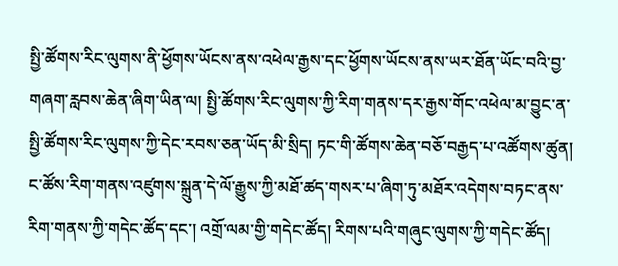སྤྱི་ཚོགས་རིང་ལུགས་ནི་ཕྱོགས་ཡོངས་ནས་འཕེལ་རྒྱས་དང་ཕྱོགས་ཡོངས་ནས་ཡར་ཐོན་ཡོང་བའི་བྱ་གཞག་རླབས་ཆེན་ཞིག་ཡིན་ལ། སྤྱི་ཚོགས་རིང་ལུགས་ཀྱི་རིག་གནས་དར་རྒྱས་གོང་འཕེལ་མ་བྱུང་ན་སྤྱི་ཚོགས་རིང་ལུགས་ཀྱི་དེང་རབས་ཅན་ཡོད་མི་སྲིད། ཏང་གི་ཚོགས་ཆེན་བཅོ་བརྒྱད་པ་འཚོགས་ཚུན། ང་ཚོས་རིག་གནས་འཛུགས་སྐྲུན་དེ་ལོ་རྒྱུས་ཀྱི་མཐོ་ཚད་གསར་པ་ཞིག་ཏུ་མཐོར་འདེགས་བཏང་ནས་རིག་གནས་ཀྱི་གདེང་ཚོད་དང་། འགྲོ་ལམ་གྱི་གདེང་ཚོད། རིགས་པའི་གཞུང་ལུགས་ཀྱི་གདེང་ཚོད།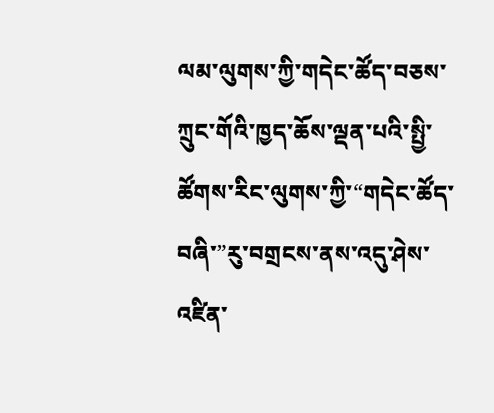ལམ་ལུགས་ཀྱི་གདེང་ཚོད་བཅས་ཀྲུང་གོའི་ཁྱད་ཆོས་ལྡན་པའི་སྤྱི་ཚོགས་རིང་ལུགས་ཀྱི་“གདེང་ཚོད་བཞི་”རུ་བགྲངས་ནས་འདུ་ཤེས་འཛིན་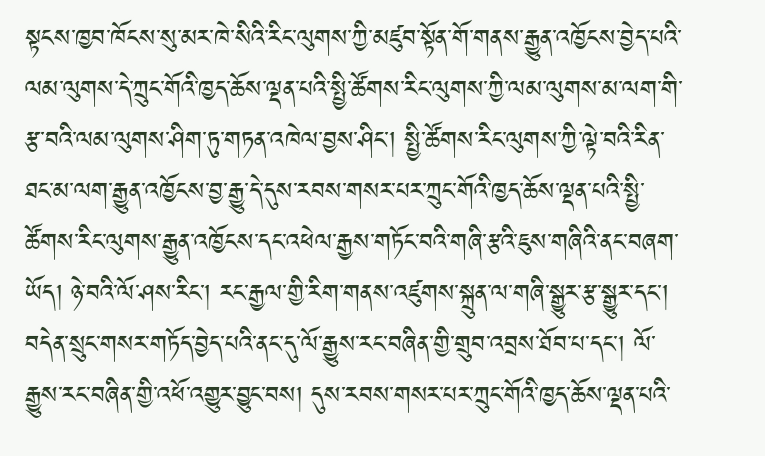སྟངས་ཁྱབ་ཁོངས་སུ་མར་ཁེ་སིའི་རིང་ལུགས་ཀྱི་མཛུབ་སྟོན་གོ་གནས་རྒྱུན་འཁྱོངས་བྱེད་པའི་ལམ་ལུགས་དེ་ཀྲུང་གོའི་ཁྱད་ཆོས་ལྡན་པའི་སྤྱི་ཚོགས་རིང་ལུགས་ཀྱི་ལམ་ལུགས་མ་ལག་གི་རྩ་བའི་ལམ་ལུགས་ཤིག་ཏུ་གཏན་འཁེལ་བྱས་ཤིང་། སྤྱི་ཚོགས་རིང་ལུགས་ཀྱི་ལྟེ་བའི་རིན་ཐང་མ་ལག་རྒྱུན་འཁྱོངས་བྱ་རྒྱུ་དེ་དུས་རབས་གསར་པར་ཀྲུང་གོའི་ཁྱད་ཆོས་ལྡན་པའི་སྤྱི་ཚོགས་རིང་ལུགས་རྒྱུན་འཁྱོངས་དང་འཕེལ་རྒྱས་གཏོང་བའི་གཞི་རྩའི་ཇུས་གཞིའི་ནང་བཞག་ཡོད། ཉེ་བའི་ལོ་ཤས་རིང་། རང་རྒྱལ་གྱི་རིག་གནས་འཛུགས་སྐྲུན་ལ་གཞི་སྒྱུར་རྩ་སྒྱུར་དང་། བདེན་སྲུང་གསར་གཏོད་བྱེད་པའི་ནང་དུ་ལོ་རྒྱུས་རང་བཞིན་གྱི་གྲུབ་འབྲས་ཐོབ་པ་དང་། ལོ་རྒྱུས་རང་བཞིན་གྱི་འཕོ་འགྱུར་བྱུང་བས། དུས་རབས་གསར་པར་ཀྲུང་གོའི་ཁྱད་ཆོས་ལྡན་པའི་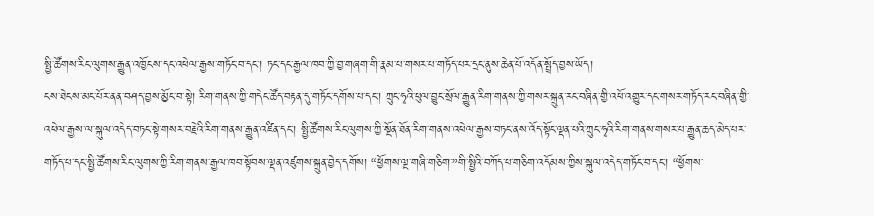སྤྱི་ཚོགས་རིང་ལུགས་རྒྱུན་འཁྱོངས་དང་འཕེལ་རྒྱས་གཏོང་བ་དང་། ཏང་དང་རྒྱལ་ཁབ་ཀྱི་བྱ་གཞག་གི་རྣམ་པ་གསར་པ་གཏོད་པར་དྲང་ནུས་ཆེན་པོ་འདོན་སྤྲོད་བྱས་ཡོད།
ངས་ཐེངས་མང་པོར་ནན་བཤད་བྱས་མྱོང་བ་སྟེ། རིག་གནས་ཀྱི་གདེང་ཚོད་བརྟན་དུ་གཏོང་དགོས་པ་དང་། ཀྲུང་ཧྭའི་ཕུལ་བྱུང་སྲོལ་རྒྱུན་རིག་གནས་ཀྱི་གསར་སྐྲུན་རང་བཞིན་གྱི་འཕོ་འགྱུར་དང་གསར་གཏོད་རང་བཞིན་གྱི་འཕེལ་རྒྱས་ལ་སྐུལ་འདེད་བཏང་སྟེ་གསར་བརྗེའི་རིག་གནས་རྒྱུན་འཛིན་དང་། སྤྱི་ཚོགས་རིང་ལུགས་ཀྱི་སྔོན་ཐོན་རིག་གནས་འཕེལ་རྒྱས་བཏང་ནས་འོད་སྟོང་ལྡན་པའི་ཀྲུང་ཧྭའི་རིག་གནས་གསར་པ་རྒྱུན་ཆད་མེད་པར་གཏོད་པ་དང་སྤྱི་ཚོགས་རིང་ལུགས་ཀྱི་རིག་གནས་རྒྱལ་ཁབ་སྟོབས་ལྡན་འཛུགས་སྐྲུན་བྱེད་དགོས། “ཕྱོགས་ལྔ་གཞི་གཅིག་”གི་སྤྱིའི་བཀོད་པ་གཅིག་འདོམས་ཀྱིས་སྐུལ་འདེད་གཏོང་བ་དང་། “ཕྱོགས་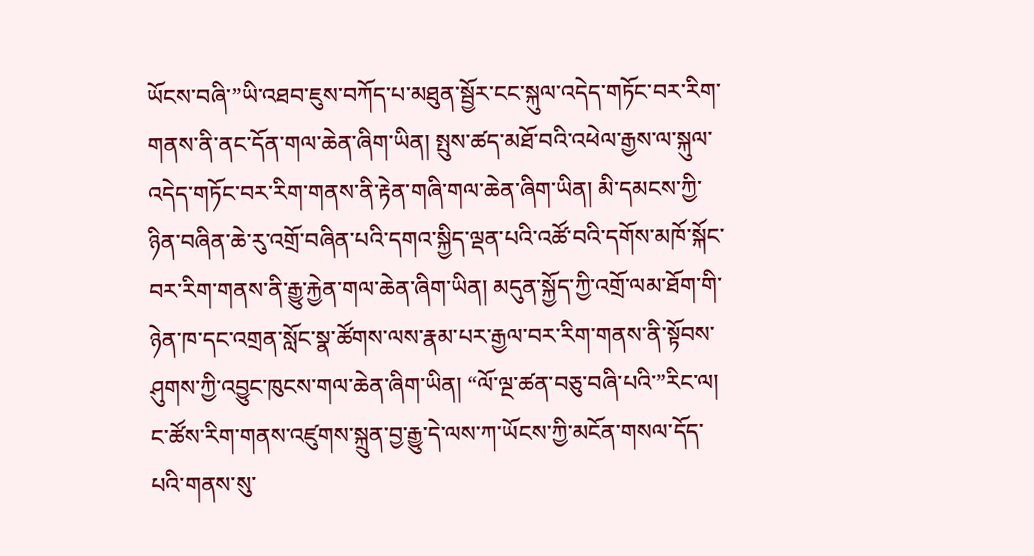ཡོངས་བཞི་”ཡི་འཐབ་ཇུས་བཀོད་པ་མཐུན་སྦྱོར་ངང་སྐུལ་འདེད་གཏོང་བར་རིག་གནས་ནི་ནང་དོན་གལ་ཆེན་ཞིག་ཡིན། སྤུས་ཚད་མཐོ་བའི་འཕེལ་རྒྱས་ལ་སྐུལ་འདེད་གཏོང་བར་རིག་གནས་ནི་རྟེན་གཞི་གལ་ཆེན་ཞིག་ཡིན། མི་དམངས་ཀྱི་ཉིན་བཞིན་ཆེ་རུ་འགྲོ་བཞིན་པའི་དགའ་སྐྱིད་ལྡན་པའི་འཚོ་བའི་དགོས་མཁོ་སྐོང་བར་རིག་གནས་ནི་རྒྱུ་རྐྱེན་གལ་ཆེན་ཞིག་ཡིན། མདུན་སྐྱོད་ཀྱི་འགྲོ་ལམ་ཐོག་གི་ཉེན་ཁ་དང་འགྲན་སློང་སྣ་ཚོགས་ལས་རྣམ་པར་རྒྱལ་བར་རིག་གནས་ནི་སྟོབས་ཤུགས་ཀྱི་འབྱུང་ཁུངས་གལ་ཆེན་ཞིག་ཡིན། “ལོ་ལྔ་ཚན་བཅུ་བཞི་པའི་”རིང་ལ། ང་ཚོས་རིག་གནས་འཛུགས་སྐྲུན་བྱ་རྒྱུ་དེ་ལས་ཀ་ཡོངས་ཀྱི་མངོན་གསལ་དོད་པའི་གནས་སུ་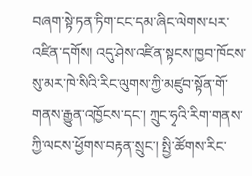བཞག་སྟེ་ཏན་ཏིག་ངང་དམ་ཞིང་ལེགས་པར་འཛིན་དགོས། འདུ་ཤེས་འཛིན་སྟངས་ཁྱབ་ཁོངས་སུ་མར་ཁེ་སིའི་རིང་ལུགས་ཀྱི་མཛུབ་སྟོན་གོ་གནས་རྒྱུན་འཁྱོངས་དང་། ཀྲུང་ཧྭའི་རིག་གནས་ཀྱི་ལངས་ཕྱོགས་བརྟན་སྲུང་། སྤྱི་ཚོགས་རིང་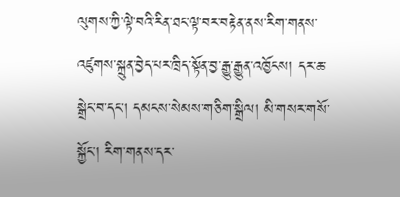ལུགས་ཀྱི་ལྟེ་བའི་རིན་ཐང་ལྟ་བར་བརྟེན་ནས་རིག་གནས་འཛུགས་སྐྲུན་བྱེད་པར་ཁྲིད་སྟོན་བྱ་རྒྱུ་རྒྱུན་འཁྱོངས། དར་ཆ་སྒྲེང་བ་དང་། དམངས་སེམས་གཅིག་སྒྲིལ། མི་གསར་གསོ་སྐྱོང་། རིག་གནས་དར་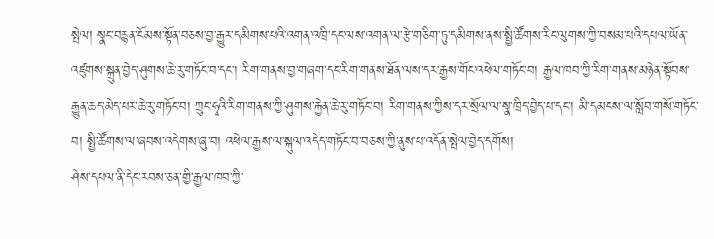སྤེལ། སྣང་བརྙན་ངོམས་སྟོན་བཅས་བྱ་རྒྱུར་དམིགས་པའི་འགན་འཁྲི་དང་ལས་འགན་ལ་རྩེ་གཅིག་ཏུ་དམིགས་ནས་སྤྱི་ཚོགས་རིང་ལུགས་ཀྱི་བསམ་པའི་དཔལ་ཡོན་འཛུགས་སྐྲུན་བྱེད་ཤུགས་ཆེ་རུ་གཏོང་བ་དང་། རིག་གནས་བྱ་གཞག་དང་རིག་གནས་ཐོན་ལས་དར་རྒྱས་གོང་འཕེལ་གཏོང་བ། རྒྱལ་ཁབ་ཀྱི་རིག་གནས་མཉེན་སྟོབས་རྒྱུན་ཆད་མེད་པར་ཆེ་རུ་གཏོང་བ། ཀྲུང་ཧྭའི་རིག་གནས་ཀྱི་ཤུགས་རྐྱེན་ཆེ་རུ་གཏོང་བ། རིག་གནས་ཀྱིས་དར་སྲོལ་ལ་སྣ་ཁྲིད་བྱེད་པ་དང་། མི་དམངས་ལ་སློབ་གསོ་གཏོང་བ། སྤྱི་ཚོགས་ལ་ཞབས་འདེགས་ཞུ་བ། འཕེལ་རྒྱས་ལ་སྐུལ་འདེད་གཏོང་བ་བཅས་ཀྱི་ནུས་པ་འདོན་སྤེལ་བྱེད་དགོས།
ཤེས་དཔལ་ནི་དེང་རབས་ཅན་གྱི་རྒྱལ་ཁབ་ཀྱི་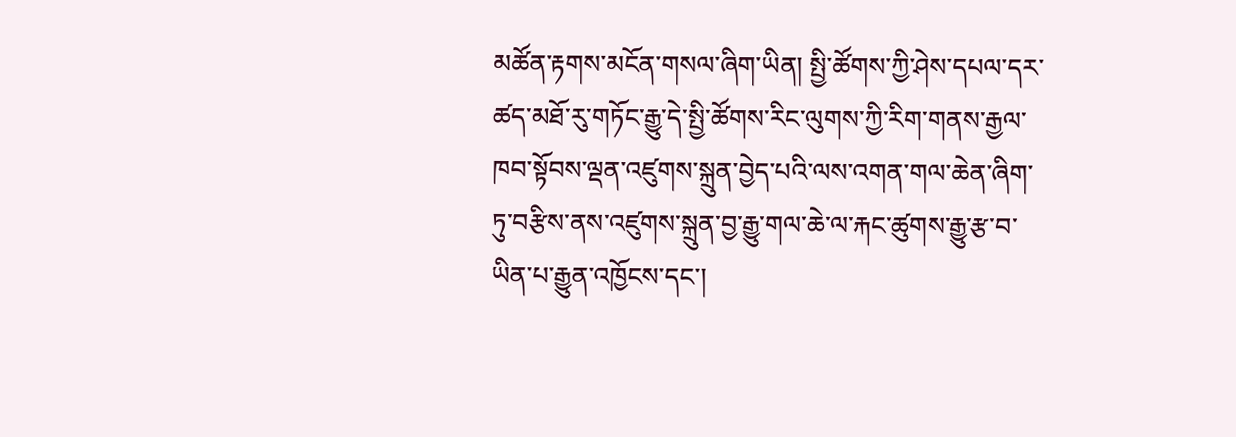མཚོན་རྟགས་མངོན་གསལ་ཞིག་ཡིན། སྤྱི་ཚོགས་ཀྱི་ཤེས་དཔལ་དར་ཚད་མཐོ་རུ་གཏོང་རྒྱུ་དེ་སྤྱི་ཚོགས་རིང་ལུགས་ཀྱི་རིག་གནས་རྒྱལ་ཁབ་སྟོབས་ལྡན་འཛུགས་སྐྲུན་བྱེད་པའི་ལས་འགན་གལ་ཆེན་ཞིག་ཏུ་བརྩིས་ནས་འཛུགས་སྐྲུན་བྱ་རྒྱུ་གལ་ཆེ་ལ་རྐང་ཚུགས་རྒྱུ་རྩ་བ་ཡིན་པ་རྒྱུན་འཁྱོངས་དང་།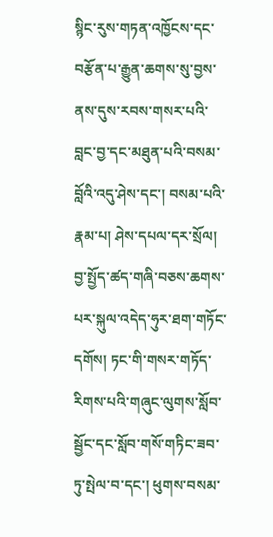སྙིང་རུས་གཏན་འཁྱོངས་དང་བརྩོན་པ་རྒྱུན་ཆགས་སུ་བྱས་ནས་དུས་རབས་གསར་པའི་བླང་བྱ་དང་མཐུན་པའི་བསམ་བློའི་འདུ་ཤེས་དང་། བསམ་པའི་རྣམ་པ། ཤེས་དཔལ་དར་སྲོལ། བྱ་སྤྱོད་ཚད་གཞི་བཅས་ཆགས་པར་སྐུལ་འདེད་ཧུར་ཐག་གཏོང་དགོས། ཏང་གི་གསར་གཏོད་རིགས་པའི་གཞུང་ལུགས་སློབ་སྦྱོང་དང་སློབ་གསོ་གཏིང་ཟབ་ཏུ་སྤེལ་བ་དང་། ཕུགས་བསམ་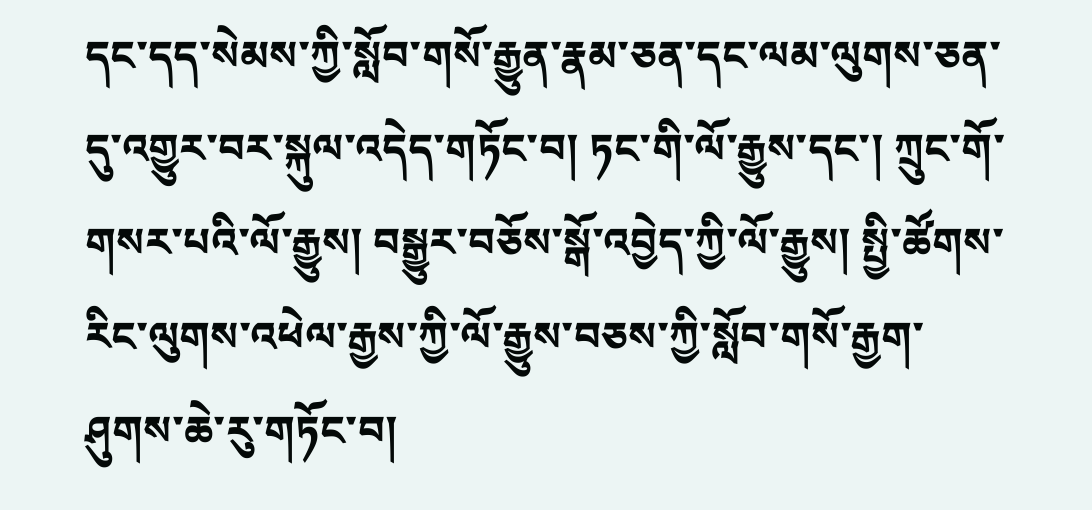དང་དད་སེམས་ཀྱི་སློབ་གསོ་རྒྱུན་རྣམ་ཅན་དང་ལམ་ལུགས་ཅན་དུ་འགྱུར་བར་སྐུལ་འདེད་གཏོང་བ། ཏང་གི་ལོ་རྒྱུས་དང་། ཀྲུང་གོ་གསར་པའི་ལོ་རྒྱུས། བསྒྱུར་བཅོས་སྒོ་འབྱེད་ཀྱི་ལོ་རྒྱུས། སྤྱི་ཚོགས་རིང་ལུགས་འཕེལ་རྒྱས་ཀྱི་ལོ་རྒྱུས་བཅས་ཀྱི་སློབ་གསོ་རྒྱག་ཤུགས་ཆེ་རུ་གཏོང་བ།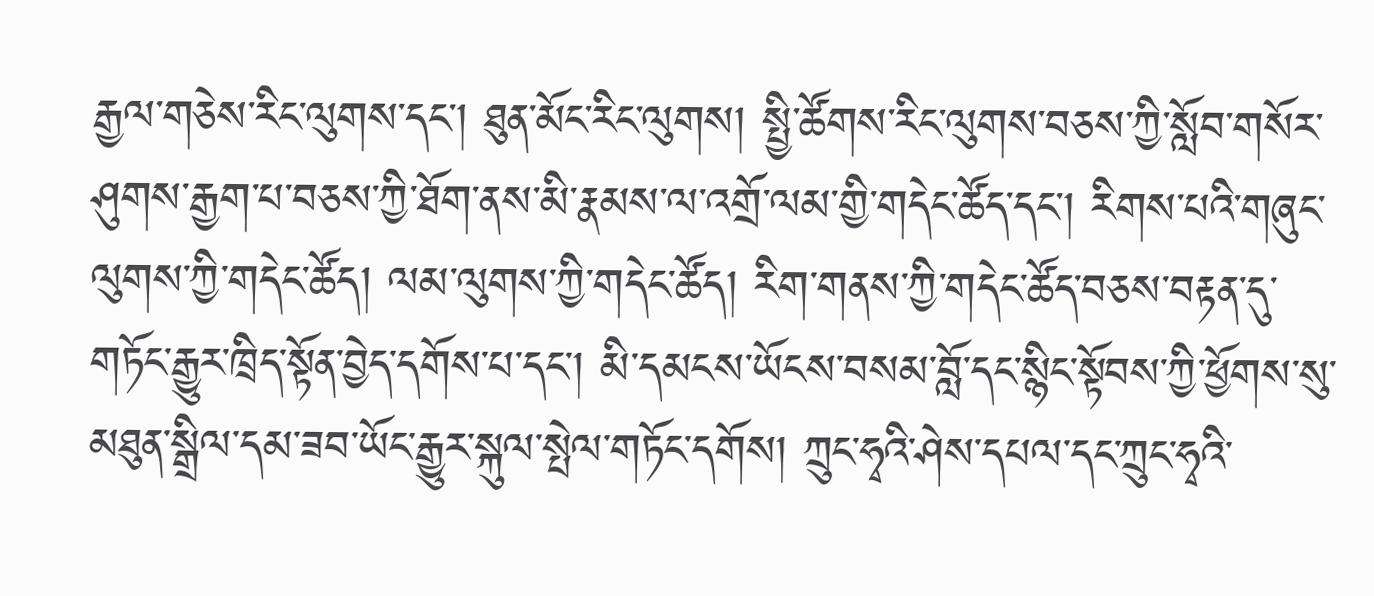རྒྱལ་གཅེས་རིང་ལུགས་དང་། ཐུན་མོང་རིང་ལུགས། སྤྱི་ཚོགས་རིང་ལུགས་བཅས་ཀྱི་སློབ་གསོར་ཤུགས་རྒྱག་པ་བཅས་ཀྱི་ཐོག་ནས་མི་རྣམས་ལ་འགྲོ་ལམ་གྱི་གདེང་ཚོད་དང་། རིགས་པའི་གཞུང་ལུགས་ཀྱི་གདེང་ཚོད། ལམ་ལུགས་ཀྱི་གདེང་ཚོད། རིག་གནས་ཀྱི་གདེང་ཚོད་བཅས་བརྟན་དུ་གཏོང་རྒྱུར་ཁྲིད་སྟོན་བྱེད་དགོས་པ་དང་། མི་དམངས་ཡོངས་བསམ་བློ་དང་སྙིང་སྟོབས་ཀྱི་ཕྱོགས་སུ་མཐུན་སྒྲིལ་དམ་ཟབ་ཡོང་རྒྱུར་སྐུལ་སྤེལ་གཏོང་དགོས། ཀྲུང་ཧྭའི་ཤེས་དཔལ་དང་ཀྲུང་ཧྭའི་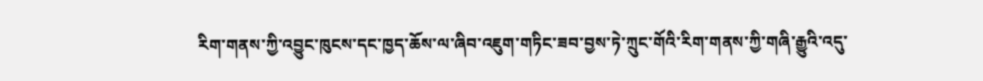རིག་གནས་ཀྱི་འབྱུང་ཁུངས་དང་ཁྱད་ཆོས་ལ་ཞིབ་འཇུག་གཏིང་ཟབ་བྱས་ཏེ་ཀྲུང་གོའི་རིག་གནས་ཀྱི་གཞི་རྒྱུའི་འདུ་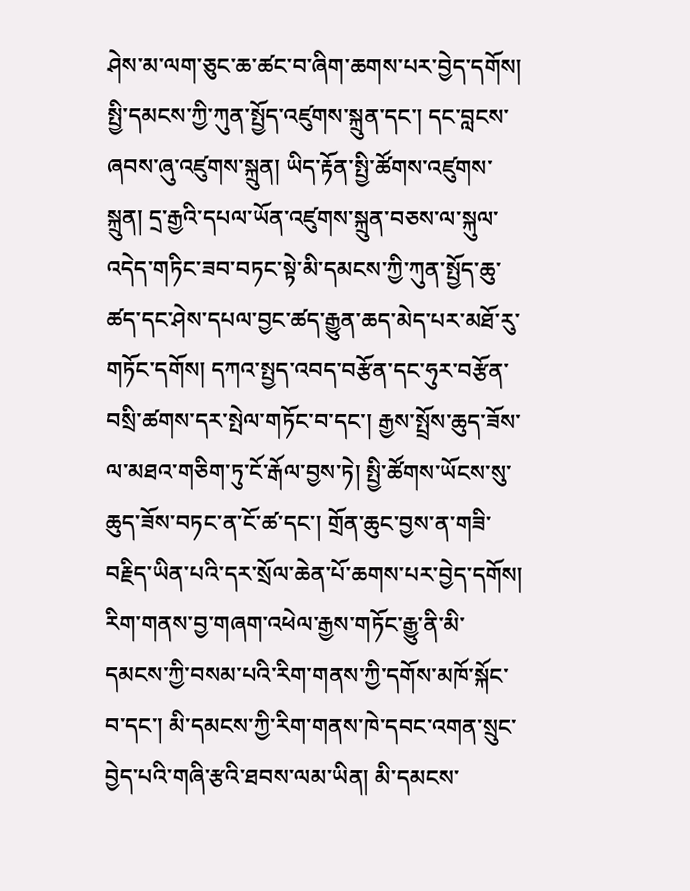ཤེས་མ་ལག་ཅུང་ཆ་ཚང་བ་ཞིག་ཆགས་པར་བྱེད་དགོས། སྤྱི་དམངས་ཀྱི་ཀུན་སྤྱོད་འཛུགས་སྐྲུན་དང་། དང་བླངས་ཞབས་ཞུ་འཛུགས་སྐྲུན། ཡིད་རྟོན་སྤྱི་ཚོགས་འཛུགས་སྐྲུན། དྲ་རྒྱའི་དཔལ་ཡོན་འཛུགས་སྐྲུན་བཅས་ལ་སྐུལ་འདེད་གཏིང་ཟབ་བཏང་སྟེ་མི་དམངས་ཀྱི་ཀུན་སྤྱོད་ཆུ་ཚད་དང་ཤེས་དཔལ་བྱང་ཚད་རྒྱུན་ཆད་མེད་པར་མཐོ་རུ་གཏོང་དགོས། དཀའ་སྤྱད་འབད་བརྩོན་དང་ཧུར་བརྩོན་བསྲི་ཚགས་དར་སྤེལ་གཏོང་བ་དང་། རྒྱས་སྤྲོས་ཆུད་ཟོས་ལ་མཐའ་གཅིག་ཏུ་ངོ་རྒོལ་བྱས་ཏེ། སྤྱི་ཚོགས་ཡོངས་སུ་ཆུད་ཟོས་བཏང་ན་ངོ་ཚ་དང་། གྲོན་ཆུང་བྱས་ན་གཟི་བརྗིད་ཡིན་པའི་དར་སྲོལ་ཆེན་པོ་ཆགས་པར་བྱེད་དགོས།
རིག་གནས་བྱ་གཞག་འཕེལ་རྒྱས་གཏོང་རྒྱུ་ནི་མི་དམངས་ཀྱི་བསམ་པའི་རིག་གནས་ཀྱི་དགོས་མཁོ་སྐོང་བ་དང་། མི་དམངས་ཀྱི་རིག་གནས་ཁེ་དབང་འགན་སྲུང་བྱེད་པའི་གཞི་རྩའི་ཐབས་ལམ་ཡིན། མི་དམངས་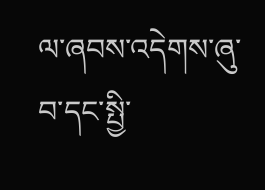ལ་ཞབས་འདེགས་ཞུ་བ་དང་སྤྱི་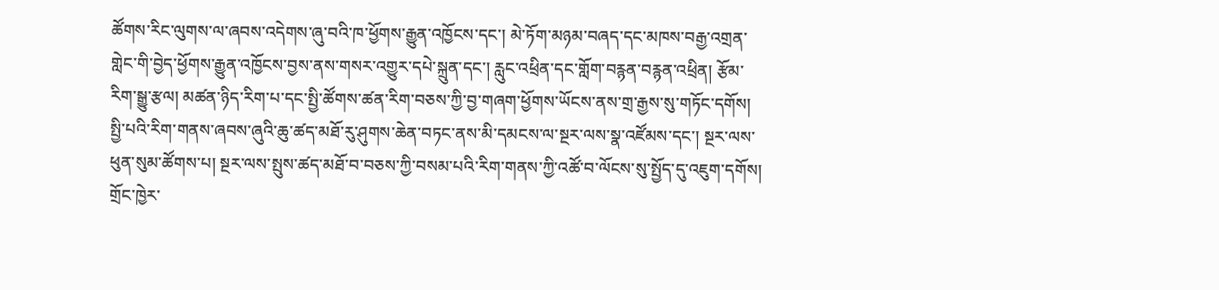ཚོགས་རིང་ལུགས་ལ་ཞབས་འདེགས་ཞུ་བའི་ཁ་ཕྱོགས་རྒྱུན་འཁྱོངས་དང་། མེ་ཏོག་མཉམ་བཞད་དང་མཁས་བརྒྱ་འགྲན་གླེང་གི་བྱེད་ཕྱོགས་རྒྱུན་འཁྱོངས་བྱས་ནས་གསར་འགྱུར་དཔེ་སྐྲུན་དང་། རླུང་འཕྲིན་དང་གློག་བརྙན་བརྙན་འཕྲིན། རྩོམ་རིག་སྒྱུ་རྩལ། མཚན་ཉིད་རིག་པ་དང་སྤྱི་ཚོགས་ཚན་རིག་བཅས་ཀྱི་བྱ་གཞག་ཕྱོགས་ཡོངས་ནས་གྲ་རྒྱས་སུ་གཏོང་དགོས། སྤྱི་པའི་རིག་གནས་ཞབས་ཞུའི་ཆུ་ཚད་མཐོ་རུ་ཤུགས་ཆེན་བཏང་ནས་མི་དམངས་ལ་སྔར་ལས་སྣ་འཛོམས་དང་། སྔར་ལས་ཕུན་སུམ་ཚོགས་པ། སྔར་ལས་སྤུས་ཚད་མཐོ་བ་བཅས་ཀྱི་བསམ་པའི་རིག་གནས་ཀྱི་འཚོ་བ་ལོངས་སུ་སྤྱོད་དུ་འཇུག་དགོས། གྲོང་ཁྱེར་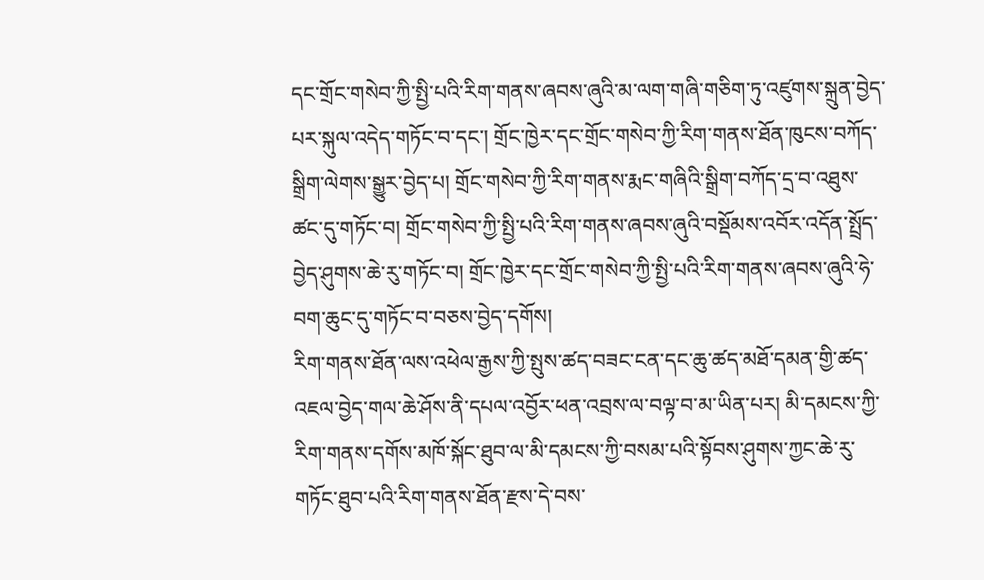དང་གྲོང་གསེབ་ཀྱི་སྤྱི་པའི་རིག་གནས་ཞབས་ཞུའི་མ་ལག་གཞི་གཅིག་ཏུ་འཛུགས་སྐྲུན་བྱེད་པར་སྐུལ་འདེད་གཏོང་བ་དང་། གྲོང་ཁྱེར་དང་གྲོང་གསེབ་ཀྱི་རིག་གནས་ཐོན་ཁུངས་བཀོད་སྒྲིག་ལེགས་སྒྱུར་བྱེད་པ། གྲོང་གསེབ་ཀྱི་རིག་གནས་རྨང་གཞིའི་སྒྲིག་བཀོད་དྲ་བ་འཐུས་ཚང་དུ་གཏོང་བ། གྲོང་གསེབ་ཀྱི་སྤྱི་པའི་རིག་གནས་ཞབས་ཞུའི་བསྡོམས་འབོར་འདོན་སྤྲོད་བྱེད་ཤུགས་ཆེ་རུ་གཏོང་བ། གྲོང་ཁྱེར་དང་གྲོང་གསེབ་ཀྱི་སྤྱི་པའི་རིག་གནས་ཞབས་ཞུའི་ཧེ་བག་ཆུང་དུ་གཏོང་བ་བཅས་བྱེད་དགོས།
རིག་གནས་ཐོན་ལས་འཕེལ་རྒྱས་ཀྱི་སྤུས་ཚད་བཟང་ངན་དང་ཆུ་ཚད་མཐོ་དམན་གྱི་ཚད་འཇལ་བྱེད་གལ་ཆེ་ཤོས་ནི་དཔལ་འབྱོར་ཕན་འབྲས་ལ་བལྟ་བ་མ་ཡིན་པར། མི་དམངས་ཀྱི་རིག་གནས་དགོས་མཁོ་སྐོང་ཐུབ་ལ་མི་དམངས་ཀྱི་བསམ་པའི་སྟོབས་ཤུགས་ཀྱང་ཆེ་རུ་གཏོང་ཐུབ་པའི་རིག་གནས་ཐོན་རྫས་དེ་བས་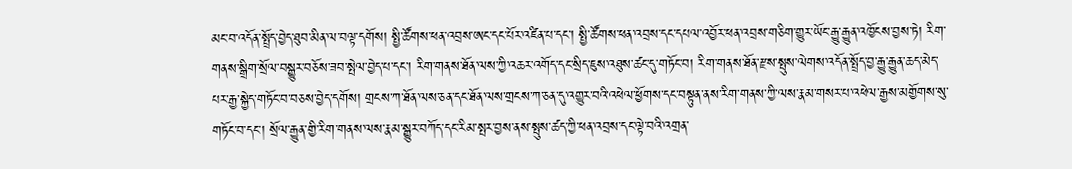མང་བ་འདོན་སྤྲོད་བྱེད་ཐུབ་མིན་ལ་བལྟ་དགོས། སྤྱི་ཚོགས་ཕན་འབྲས་ཨང་དང་པོར་འཛིན་པ་དང་། སྤྱི་ཚོགས་ཕན་འབྲས་དང་དཔལ་འབྱོར་ཕན་འབྲས་གཅིག་གྱུར་ཡོང་རྒྱུ་རྒྱུན་འཁྱོངས་བྱས་ཏེ། རིག་གནས་སྒྲིག་སྲོལ་བསྒྱུར་བཅོས་ཟབ་སྤེལ་བྱེད་པ་དང་། རིག་གནས་ཐོན་ལས་ཀྱི་འཆར་འགོད་དང་སྲིད་ཇུས་འཐུས་ཚང་དུ་གཏོང་བ། རིག་གནས་ཐོན་རྫས་སྤུས་ལེགས་འདོན་སྤྲོད་བྱ་རྒྱུ་རྒྱུན་ཆད་མེད་པར་རྒྱ་སྐྱེད་གཏོང་བ་བཅས་བྱེད་དགོས། གྲངས་ཀ་ཐོན་ལས་ཅན་དང་ཐོན་ལས་གྲངས་ཀ་ཅན་དུ་འགྱུར་བའི་འཕེལ་ཕྱོགས་དང་བསྟུན་ནས་རིག་གནས་ཀྱི་ལས་རྣམ་གསར་པ་འཕེལ་རྒྱས་མགྱོགས་སུ་གཏོང་བ་དང་། སྲོལ་རྒྱུན་གྱི་རིག་གནས་ལས་རྣམ་སྒྱུར་བཀོད་དང་རིམ་སྤར་བྱས་ནས་སྤུས་ཚད་ཀྱི་ཕན་འབྲས་དང་ལྟེ་བའི་འགྲན་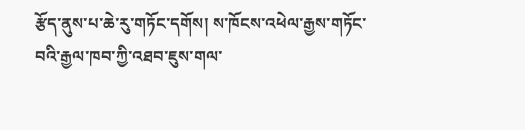རྩོད་ནུས་པ་ཆེ་རུ་གཏོང་དགོས། ས་ཁོངས་འཕེལ་རྒྱས་གཏོང་བའི་རྒྱལ་ཁབ་ཀྱི་འཐབ་ཇུས་གལ་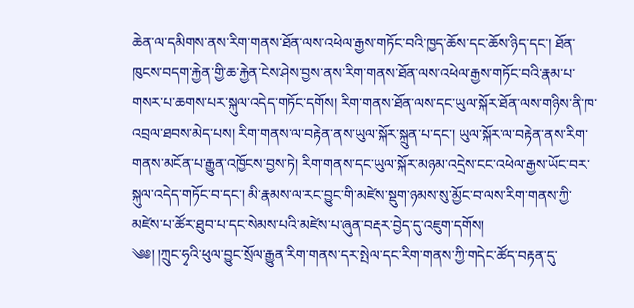ཆེན་ལ་དམིགས་ནས་རིག་གནས་ཐོན་ལས་འཕེལ་རྒྱས་གཏོང་བའི་ཁྱད་ཆོས་དང་ཆོས་ཉིད་དང་། ཐོན་ཁུངས་བདག་རྐྱེན་གྱི་ཆ་རྐྱེན་ངེས་ཤེས་བྱས་ནས་རིག་གནས་ཐོན་ལས་འཕེལ་རྒྱས་གཏོང་བའི་རྣམ་པ་གསར་པ་ཆགས་པར་སྐུལ་འདེད་གཏོང་དགོས། རིག་གནས་ཐོན་ལས་དང་ཡུལ་སྐོར་ཐོན་ལས་གཉིས་ནི་ཁ་འབྲལ་ཐབས་མེད་པས། རིག་གནས་ལ་བརྟེན་ནས་ཡུལ་སྐོར་སྐྲུན་པ་དང་། ཡུལ་སྐོར་ལ་བརྟེན་ནས་རིག་གནས་མངོན་པ་རྒྱུན་འཁྱོངས་བྱས་ཏེ། རིག་གནས་དང་ཡུལ་སྐོར་མཉམ་འདྲེས་ངང་འཕེལ་རྒྱས་ཡོང་བར་སྐུལ་འདེད་གཏོང་བ་དང་། མི་རྣམས་ལ་རང་བྱུང་གི་མཛེས་སྡུག་ཉམས་སུ་མྱོང་བ་ལས་རིག་གནས་ཀྱི་མཛེས་པ་ཚོར་ཐུབ་པ་དང་སེམས་པའི་མཛེས་པ་ཞུན་བརྡར་བྱེད་དུ་འཇུག་དགོས།
༄༅། །ཀྲུང་ཧྭའི་ཕུལ་བྱུང་སྲོལ་རྒྱུན་རིག་གནས་དར་སྤེལ་དང་རིག་གནས་ཀྱི་གདེང་ཚོད་བརྟན་དུ་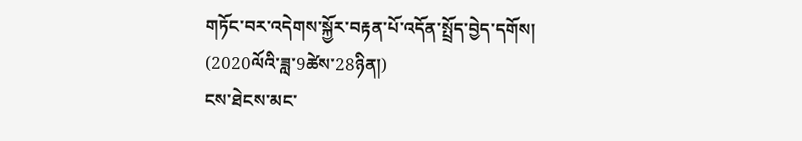གཏོང་བར་འདེགས་སྐྱོར་བརྟན་པོ་འདོན་སྤྲོད་བྱེད་དགོས།
(2020ལོའི་ཟླ་9ཚེས་28ཉིན།)
ངས་ཐེངས་མང་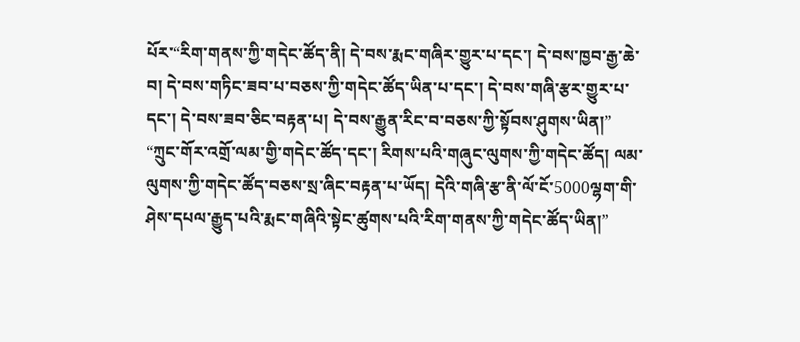པོར་“རིག་གནས་ཀྱི་གདེང་ཚོད་ནི། དེ་བས་རྨང་གཞིར་གྱུར་པ་དང་། དེ་བས་ཁྱབ་རྒྱ་ཆེ་བ། དེ་བས་གཏིང་ཟབ་པ་བཅས་ཀྱི་གདེང་ཚོད་ཡིན་པ་དང་། དེ་བས་གཞི་རྩར་གྱུར་པ་དང་། དེ་བས་ཟབ་ཅིང་བརྟན་པ། དེ་བས་རྒྱུན་རིང་བ་བཅས་ཀྱི་སྟོབས་ཤུགས་ཡིན།” “ཀྲུང་གོར་འགྲོ་ལམ་གྱི་གདེང་ཚོད་དང་། རིགས་པའི་གཞུང་ལུགས་ཀྱི་གདེང་ཚོད། ལམ་ལུགས་ཀྱི་གདེང་ཚོད་བཅས་སྲ་ཞིང་བརྟན་པ་ཡོད། དེའི་གཞི་རྩ་ནི་ལོ་ངོ་5000ལྷག་གི་ཤེས་དཔལ་རྒྱུད་པའི་རྨང་གཞིའི་སྟེང་ཚུགས་པའི་རིག་གནས་ཀྱི་གདེང་ཚོད་ཡིན།”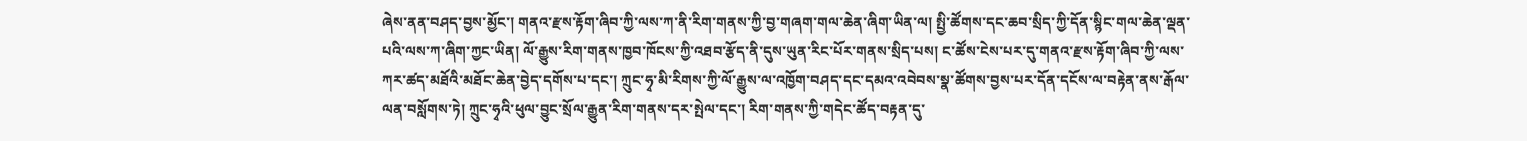ཞེས་ནན་བཤད་བྱས་མྱོང་། གནའ་རྫས་རྟོག་ཞིབ་ཀྱི་ལས་ཀ་ནི་རིག་གནས་ཀྱི་བྱ་གཞག་གལ་ཆེན་ཞིག་ཡིན་ལ། སྤྱི་ཚོགས་དང་ཆབ་སྲིད་ཀྱི་དོན་སྙིང་གལ་ཆེན་ལྡན་པའི་ལས་ཀ་ཞིག་ཀྱང་ཡིན། ལོ་རྒྱུས་རིག་གནས་ཁྱབ་ཁོངས་ཀྱི་འཐབ་རྩོད་ནི་དུས་ཡུན་རིང་པོར་གནས་སྲིད་པས། ང་ཚོས་ངེས་པར་དུ་གནའ་རྫས་རྟོག་ཞིབ་ཀྱི་ལས་ཀར་ཚད་མཐོའི་མཐོང་ཆེན་བྱེད་དགོས་པ་དང་། ཀྲུང་ཧྭ་མི་རིགས་ཀྱི་ལོ་རྒྱུས་ལ་འཁྱོག་བཤད་དང་དམའ་འབེབས་སྣ་ཚོགས་བྱས་པར་དོན་དངོས་ལ་བརྟེན་ནས་རྒོལ་ལན་བསློགས་ཏེ། ཀྲུང་ཧྭའི་ཕུལ་བྱུང་སྲོལ་རྒྱུན་རིག་གནས་དར་སྤེལ་དང་། རིག་གནས་ཀྱི་གདེང་ཚོད་བརྟན་དུ་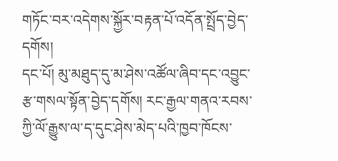གཏོང་བར་འདེགས་སྐྱོར་བརྟན་པོ་འདོན་སྤྲོད་བྱེད་དགོས།
དང་པོ། མུ་མཐུད་དུ་མ་ཤེས་འཚོལ་ཞིབ་དང་འབྱུང་རྩ་གསལ་སྟོན་བྱེད་དགོས། རང་རྒྱལ་གནའ་རབས་ཀྱི་ལོ་རྒྱུས་ལ་ད་དུང་ཤེས་མེད་པའི་ཁྱབ་ཁོངས་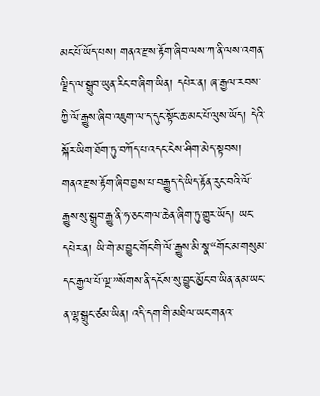མང་པོ་ཡོད་པས། གནའ་རྫས་རྟོག་ཞིབ་ལས་ཀ་ནི་ལས་འགན་ལྗིད་ལ་སྒྲུབ་ཡུན་རིང་བ་ཞིག་ཡིན། དཔེར་ན། ཞ་རྒྱལ་རབས་ཀྱི་ལོ་རྒྱུས་ཞིབ་འཇུག་ལ་ད་དུང་སྟོང་ཆ་མང་པོ་ལུས་ཡོད། དེའི་སྐོར་ཡིག་ཐོག་ཏུ་བཀོད་པ་འདང་ངེས་ཤིག་མེད་སྟབས། གནའ་རྫས་རྟོག་ཞིབ་བྱས་པ་བརྒྱུད་དེ་ཡིད་རྟོན་རུང་བའི་ལོ་རྒྱུས་སུ་སྒྲུབ་རྒྱུ་ནི་ཧ་ཅང་གལ་ཆེན་ཞིག་ཏུ་གྱུར་ཡོད། ཡང་དཔེར་ན། ཡི་གེ་མ་བྱུང་གོང་གི་ལོ་རྒྱུས་མི་སྣ་“གོང་མ་གསུམ་དང་རྒྱལ་པོ་ལྔ་”སོགས་ནི་དངོས་སུ་བྱུང་མྱོང་བ་ཡིན་ནམ་ཡང་ན་ལྷ་སྒྲུང་ཙམ་ཡིན། འདི་དག་གི་མཐིལ་ཡང་གནའ་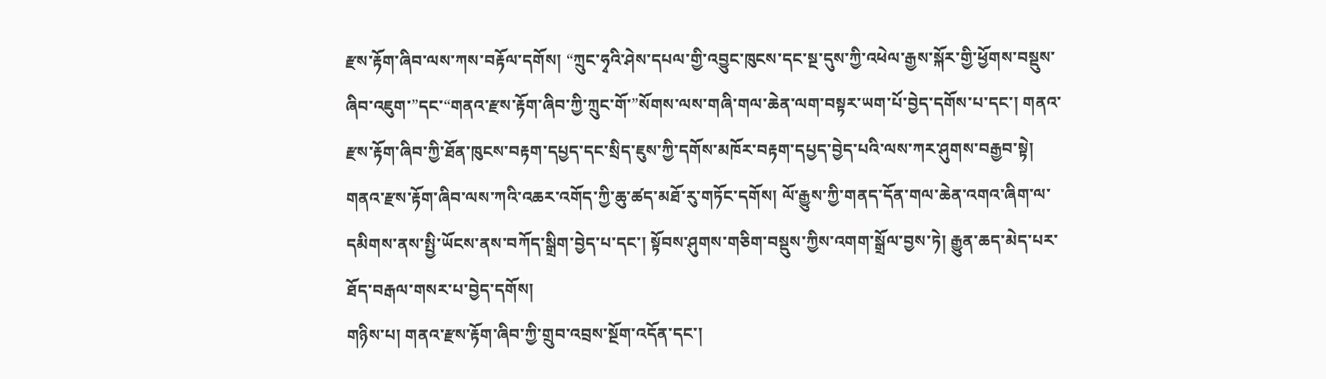རྫས་རྟོག་ཞིབ་ལས་ཀས་བརྟོལ་དགོས། “ཀྲུང་ཧྭའི་ཤེས་དཔལ་གྱི་འབྱུང་ཁུངས་དང་སྔ་དུས་ཀྱི་འཕེལ་རྒྱས་སྐོར་གྱི་ཕྱོགས་བསྡུས་ཞིབ་འཇུག་”དང་“གནའ་རྫས་རྟོག་ཞིབ་ཀྱི་ཀྲུང་གོ་”སོགས་ལས་གཞི་གལ་ཆེན་ལག་བསྟར་ཡག་པོ་བྱེད་དགོས་པ་དང་། གནའ་རྫས་རྟོག་ཞིབ་ཀྱི་ཐོན་ཁུངས་བརྟག་དཔྱད་དང་སྲིད་ཇུས་ཀྱི་དགོས་མཁོར་བརྟག་དཔྱད་བྱེད་པའི་ལས་ཀར་ཤུགས་བརྒྱབ་སྟེ། གནའ་རྫས་རྟོག་ཞིབ་ལས་ཀའི་འཆར་འགོད་ཀྱི་ཆུ་ཚད་མཐོ་རུ་གཏོང་དགོས། ལོ་རྒྱུས་ཀྱི་གནད་དོན་གལ་ཆེན་འགའ་ཞིག་ལ་དམིགས་ནས་སྤྱི་ཡོངས་ནས་བཀོད་སྒྲིག་བྱེད་པ་དང་། སྟོབས་ཤུགས་གཅིག་བསྡུས་ཀྱིས་འགག་སྒྲོལ་བྱས་ཏེ། རྒྱུན་ཆད་མེད་པར་ཐོད་བརྒལ་གསར་པ་བྱེད་དགོས།
གཉིས་པ། གནའ་རྫས་རྟོག་ཞིབ་ཀྱི་གྲུབ་འབྲས་སྔོག་འདོན་དང་།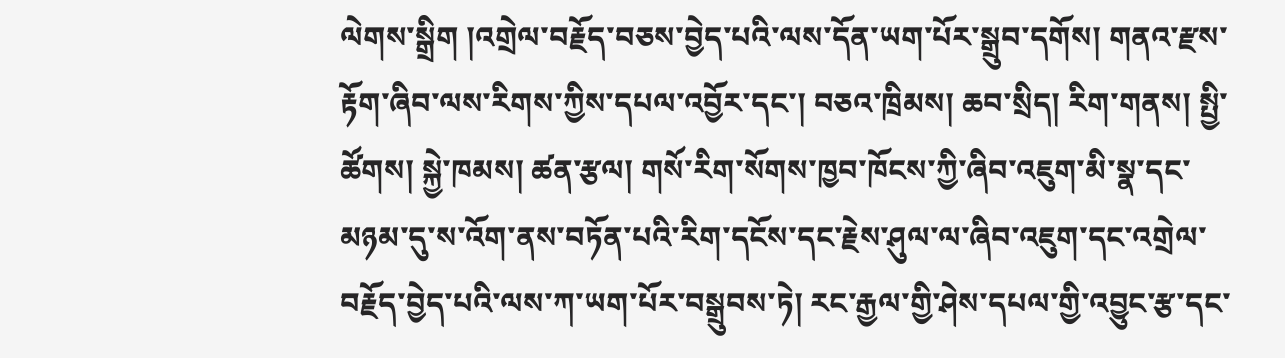ལེགས་སྒྲིག །འགྲེལ་བརྗོད་བཅས་བྱེད་པའི་ལས་དོན་ཡག་པོར་སྒྲུབ་དགོས། གནའ་རྫས་རྟོག་ཞིབ་ལས་རིགས་ཀྱིས་དཔལ་འབྱོར་དང་། བཅའ་ཁྲིམས། ཆབ་སྲིད། རིག་གནས། སྤྱི་ཚོགས། སྐྱེ་ཁམས། ཚན་རྩལ། གསོ་རིག་སོགས་ཁྱབ་ཁོངས་ཀྱི་ཞིབ་འཇུག་མི་སྣ་དང་མཉམ་དུ་ས་འོག་ནས་བཏོན་པའི་རིག་དངོས་དང་རྗེས་ཤུལ་ལ་ཞིབ་འཇུག་དང་འགྲེལ་བརྗོད་བྱེད་པའི་ལས་ཀ་ཡག་པོར་བསྒྲུབས་ཏེ། རང་རྒྱལ་གྱི་ཤེས་དཔལ་གྱི་འབྱུང་རྩ་དང་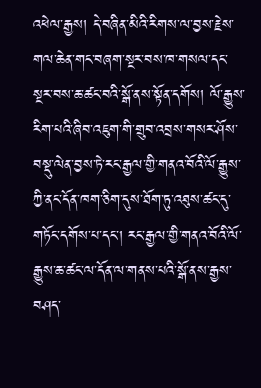འཕེལ་རྒྱས། དེ་བཞིན་མིའི་རིགས་ལ་བྱས་རྗེས་གལ་ཆེན་གང་བཞག་སྔར་བས་ཁ་གསལ་དང་སྔར་བས་ཆ་ཚང་བའི་སྒོ་ནས་སྟོན་དགོས། ལོ་རྒྱུས་རིག་པའི་ཞིབ་འཇུག་གི་གྲུབ་འབྲས་གསར་ཤོས་བསྡུ་ལེན་བྱས་ཏེ་རང་རྒྱལ་གྱི་གནའ་བོའི་ལོ་རྒྱུས་ཀྱི་ནང་དོན་ཁག་ཅིག་དུས་ཐོག་ཏུ་འཐུས་ཚང་དུ་གཏོང་དགོས་པ་དང་། རང་རྒྱལ་གྱི་གནའ་བོའི་ལོ་རྒྱུས་ཆ་ཚང་ལ་དོན་ལ་གནས་པའི་སྒོ་ནས་རྒྱས་བཤད་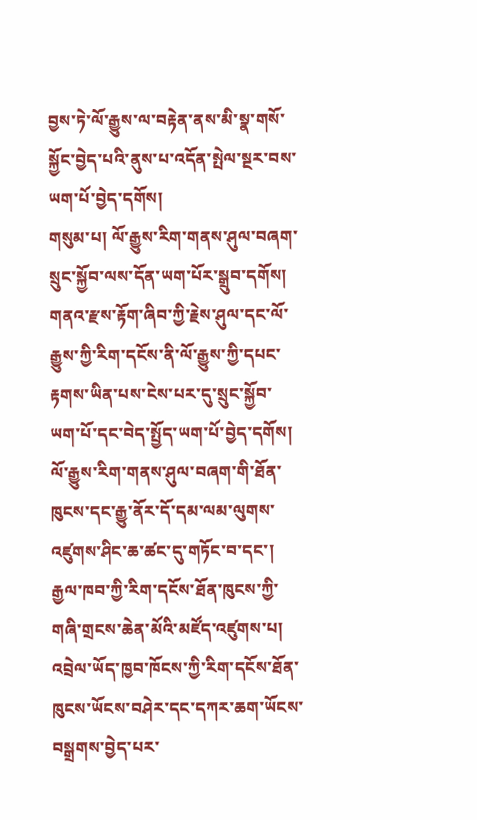བྱས་ཏེ་ལོ་རྒྱུས་ལ་བརྟེན་ནས་མི་སྣ་གསོ་སྐྱོང་བྱེད་པའི་ནུས་པ་འདོན་སྤེལ་སྔར་བས་ཡག་པོ་བྱེད་དགོས།
གསུམ་པ། ལོ་རྒྱུས་རིག་གནས་ཤུལ་བཞག་སྲུང་སྐྱོབ་ལས་དོན་ཡག་པོར་སྒྲུབ་དགོས། གནའ་རྫས་རྟོག་ཞིབ་ཀྱི་རྗེས་ཤུལ་དང་ལོ་རྒྱུས་ཀྱི་རིག་དངོས་ནི་ལོ་རྒྱུས་ཀྱི་དཔང་རྟགས་ཡིན་པས་ངེས་པར་དུ་སྲུང་སྐྱོབ་ཡག་པོ་དང་བེད་སྤྱོད་ཡག་པོ་བྱེད་དགོས། ལོ་རྒྱུས་རིག་གནས་ཤུལ་བཞག་གི་ཐོན་ཁུངས་དང་རྒྱུ་ནོར་དོ་དམ་ལམ་ལུགས་འཛུགས་ཤིང་ཆ་ཚང་དུ་གཏོང་བ་དང་། རྒྱལ་ཁབ་ཀྱི་རིག་དངོས་ཐོན་ཁུངས་ཀྱི་གཞི་གྲངས་ཆེན་མོའི་མཛོད་འཛུགས་པ། འབྲེལ་ཡོད་ཁྱབ་ཁོངས་ཀྱི་རིག་དངོས་ཐོན་ཁུངས་ཡོངས་བཤེར་དང་དཀར་ཆག་ཡོངས་བསྒྲགས་བྱེད་པར་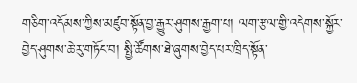གཅིག་འདོམས་ཀྱིས་མཛུབ་སྟོན་བྱ་རྒྱུར་ཤུགས་རྒྱག་པ། ལག་རྩལ་གྱི་འདེགས་སྐྱོར་བྱེད་ཤུགས་ཆེ་རུ་གཏོང་བ། སྤྱི་ཚོགས་ཐེ་ཞུགས་བྱེད་པར་ཁྲིད་སྟོན་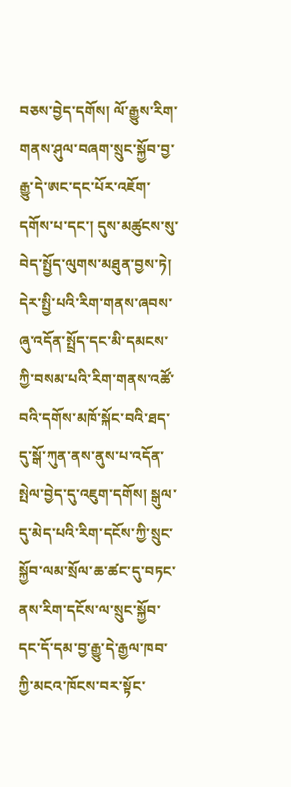བཅས་བྱེད་དགོས། ལོ་རྒྱུས་རིག་གནས་ཤུལ་བཞག་སྲུང་སྐྱོབ་བྱ་རྒྱུ་དེ་ཨང་དང་པོར་འཇོག་དགོས་པ་དང་། དུས་མཚུངས་སུ་བེད་སྤྱོད་ལུགས་མཐུན་བྱས་ཏེ། དེར་སྤྱི་པའི་རིག་གནས་ཞབས་ཞུ་འདོན་སྤྲོད་དང་མི་དམངས་ཀྱི་བསམ་པའི་རིག་གནས་འཚོ་བའི་དགོས་མཁོ་སྐོང་བའི་ཐད་དུ་སྒོ་ཀུན་ནས་ནུས་པ་འདོན་སྤེལ་བྱེད་དུ་འཇུག་དགོས། སྒུལ་དུ་མེད་པའི་རིག་དངོས་ཀྱི་སྲུང་སྐྱོབ་ལམ་སྲོལ་ཆ་ཚང་དུ་བཏང་ནས་རིག་དངོས་ལ་སྲུང་སྐྱོབ་དང་དོ་དམ་བྱ་རྒྱུ་དེ་རྒྱལ་ཁབ་ཀྱི་མངའ་ཁོངས་བར་སྟོང་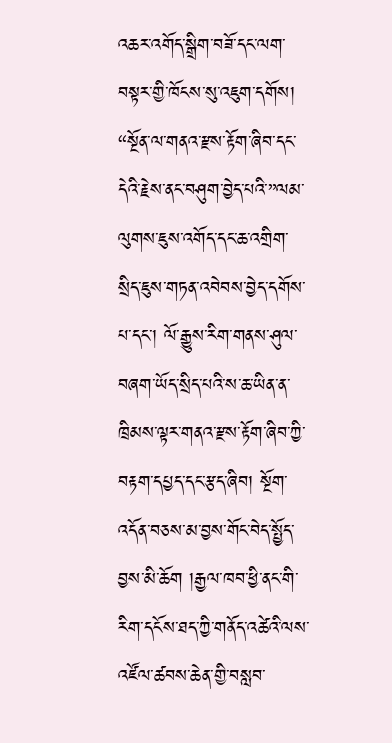འཆར་འགོད་སྒྲིག་བཟོ་དང་ལག་བསྟར་གྱི་ཁོངས་སུ་འཇུག་དགོས། “སྔོན་ལ་གནའ་རྫས་རྟོག་ཞིབ་དང་དེའི་རྗེས་ནང་བཤུག་བྱེད་པའི་”ལམ་ལུགས་ཇུས་འགོད་དང་ཆ་འགྲིག་སྲིད་ཇུས་གཏན་འབེབས་བྱེད་དགོས་པ་དང་། ལོ་རྒྱུས་རིག་གནས་ཤུལ་བཞག་ཡོད་སྲིད་པའི་ས་ཆ་ཡིན་ན་ཁྲིམས་ལྟར་གནའ་རྫས་རྟོག་ཞིབ་ཀྱི་བརྟག་དཔྱད་དང་རྩད་ཞིབ། སྔོག་འདོན་བཅས་མ་བྱས་གོང་བེད་སྤྱོད་བྱས་མི་ཆོག །རྒྱལ་ཁབ་ཕྱི་ནང་གི་རིག་དངོས་ཐད་ཀྱི་གནོད་འཚེའི་ལས་འཛོལ་ཚབས་ཆེན་གྱི་བསླབ་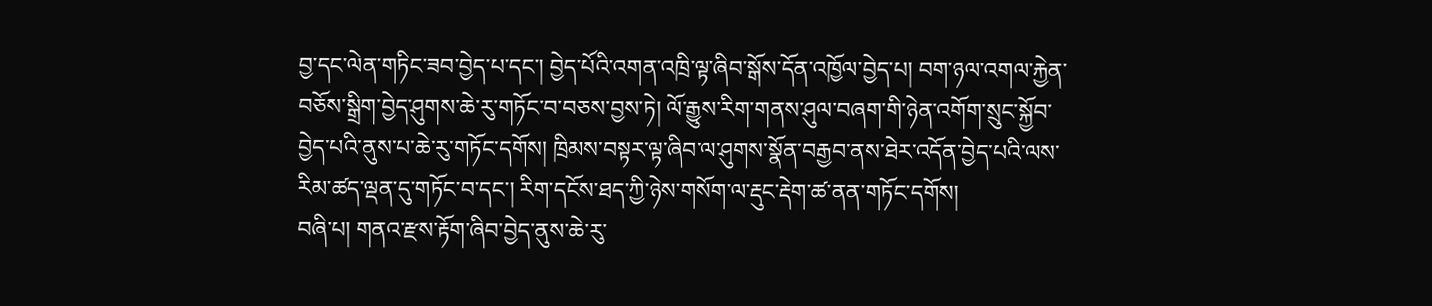བྱ་དང་ལེན་གཏིང་ཟབ་བྱེད་པ་དང་། བྱེད་པོའི་འགན་འཁྲི་ལྟ་ཞིབ་སྒོས་དོན་འཁྱོལ་བྱེད་པ། བག་ཉལ་འགལ་རྐྱེན་བཅོས་སྒྲིག་བྱེད་ཤུགས་ཆེ་རུ་གཏོང་བ་བཅས་བྱས་ཏེ། ལོ་རྒྱུས་རིག་གནས་ཤུལ་བཞག་གི་ཉེན་འགོག་སྲུང་སྐྱོབ་བྱེད་པའི་ནུས་པ་ཆེ་རུ་གཏོང་དགོས། ཁྲིམས་བསྟར་ལྟ་ཞིབ་ལ་ཤུགས་སྣོན་བརྒྱབ་ནས་ཐེར་འདོན་བྱེད་པའི་ལས་རིམ་ཚད་ལྡན་དུ་གཏོང་བ་དང་། རིག་དངོས་ཐད་ཀྱི་ཉེས་གསོག་ལ་རྡུང་རྡེག་ཚ་ནན་གཏོང་དགོས།
བཞི་པ། གནའ་རྫས་རྟོག་ཞིབ་བྱེད་ནུས་ཆེ་རུ་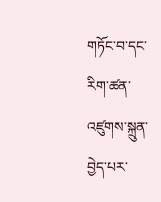གཏོང་བ་དང་རིག་ཚན་འཛུགས་སྐྲུན་བྱེད་པར་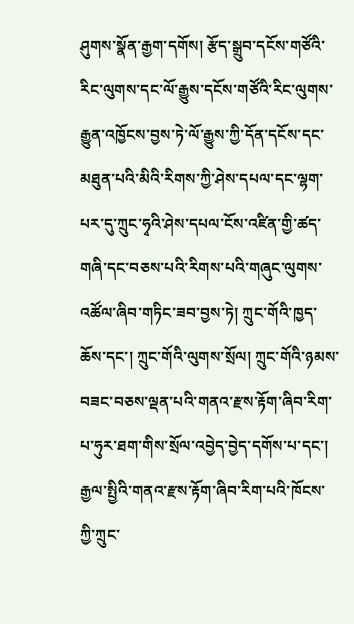ཤུགས་སྣོན་རྒྱག་དགོས། རྩོད་སྒྲུབ་དངོས་གཙོའི་རིང་ལུགས་དང་ལོ་རྒྱུས་དངོས་གཙོའི་རིང་ལུགས་རྒྱུན་འཁྱོངས་བྱས་ཏེ་ལོ་རྒྱུས་ཀྱི་དོན་དངོས་དང་མཐུན་པའི་མིའི་རིགས་ཀྱི་ཤེས་དཔལ་དང་ལྷག་པར་དུ་ཀྲུང་ཧྭའི་ཤེས་དཔལ་ངོས་འཛིན་གྱི་ཚད་གཞི་དང་བཅས་པའི་རིགས་པའི་གཞུང་ལུགས་འཚོལ་ཞིབ་གཏིང་ཟབ་བྱས་ཏེ། ཀྲུང་གོའི་ཁྱད་ཆོས་དང་། ཀྲུང་གོའི་ལུགས་སྲོལ། ཀྲུང་གོའི་ཉམས་བཟང་བཅས་ལྡན་པའི་གནའ་རྫས་རྟོག་ཞིབ་རིག་པ་ཧུར་ཐག་གིས་སྲོལ་འབྱེད་བྱེད་དགོས་པ་དང་། རྒྱལ་སྤྱིའི་གནའ་རྫས་རྟོག་ཞིབ་རིག་པའི་ཁོངས་ཀྱི་ཀྲུང་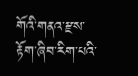གོའི་གནའ་རྫས་རྟོག་ཞིབ་རིག་པའི་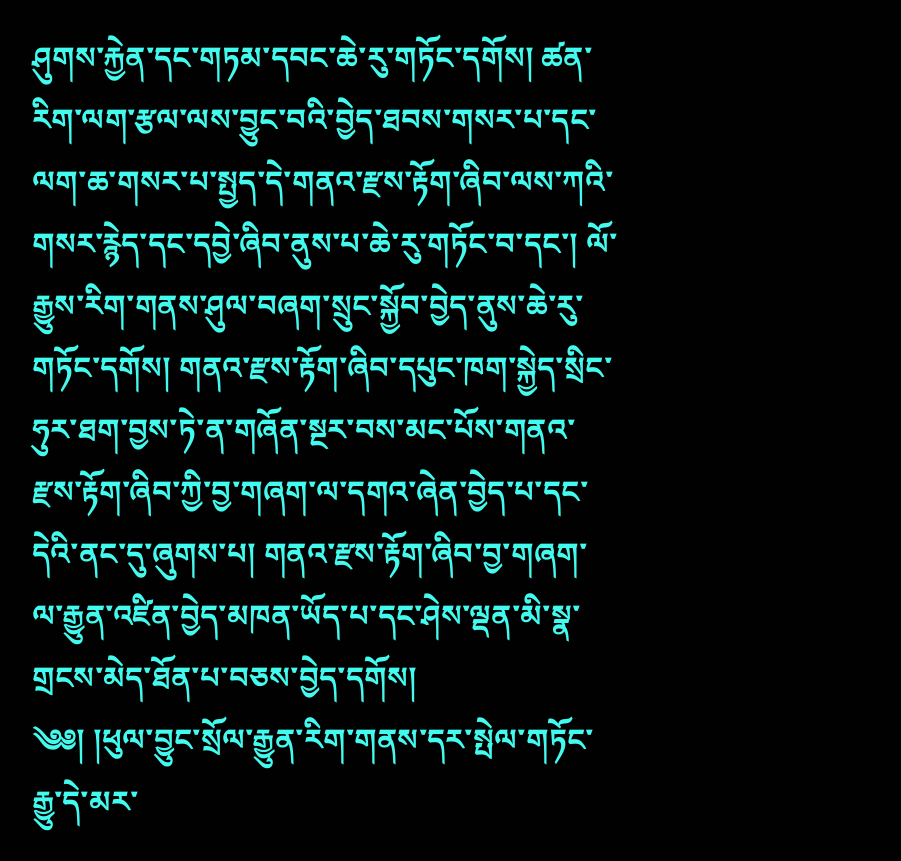ཤུགས་རྐྱེན་དང་གཏམ་དབང་ཆེ་རུ་གཏོང་དགོས། ཚན་རིག་ལག་རྩལ་ལས་བྱུང་བའི་བྱེད་ཐབས་གསར་པ་དང་ལག་ཆ་གསར་པ་སྤྱད་དེ་གནའ་རྫས་རྟོག་ཞིབ་ལས་ཀའི་གསར་རྙེད་དང་དབྱེ་ཞིབ་ནུས་པ་ཆེ་རུ་གཏོང་བ་དང་། ལོ་རྒྱུས་རིག་གནས་ཤུལ་བཞག་སྲུང་སྐྱོབ་བྱེད་ནུས་ཆེ་རུ་གཏོང་དགོས། གནའ་རྫས་རྟོག་ཞིབ་དཔུང་ཁག་སྐྱེད་སྲིང་ཧུར་ཐག་བྱས་ཏེ་ན་གཞོན་སྔར་བས་མང་པོས་གནའ་རྫས་རྟོག་ཞིབ་ཀྱི་བྱ་གཞག་ལ་དགའ་ཞེན་བྱེད་པ་དང་དེའི་ནང་དུ་ཞུགས་པ། གནའ་རྫས་རྟོག་ཞིབ་བྱ་གཞག་ལ་རྒྱུན་འཛིན་བྱེད་མཁན་ཡོད་པ་དང་ཤེས་ལྡན་མི་སྣ་གྲངས་མེད་ཐོན་པ་བཅས་བྱེད་དགོས།
༄༅། །ཕུལ་བྱུང་སྲོལ་རྒྱུན་རིག་གནས་དར་སྤེལ་གཏོང་རྒྱུ་དེ་མར་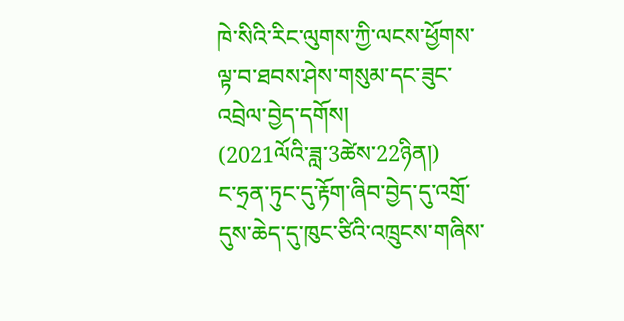ཁེ་སིའི་རིང་ལུགས་ཀྱི་ལངས་ཕྱོགས་ལྟ་བ་ཐབས་ཤེས་གསུམ་དང་ཟུང་འབྲེལ་བྱེད་དགོས།
(2021ལོའི་ཟླ་3ཚེས་22ཉིན།)
ང་ཧྲན་ཏུང་དུ་རྟོག་ཞིབ་བྱེད་དུ་འགྲོ་དུས་ཆེད་དུ་ཁུང་ཙིའི་འཁྲུངས་གཞིས་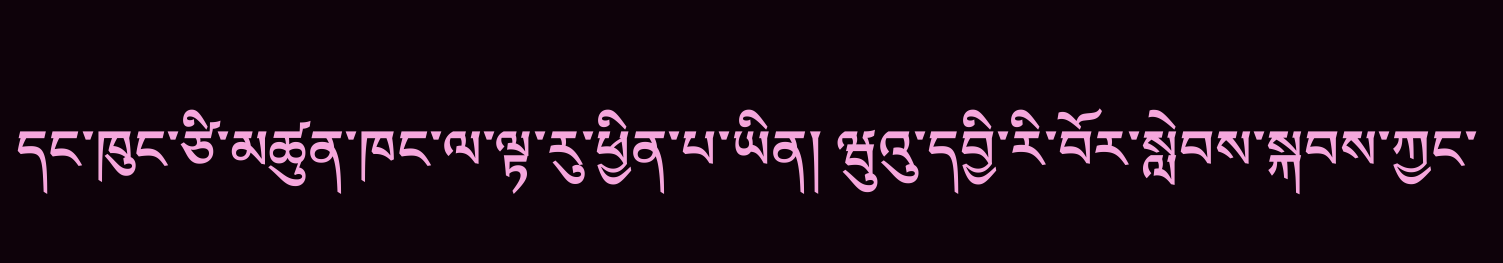དང་ཁུང་ཙི་མཚུན་ཁང་ལ་ལྟ་རུ་ཕྱིན་པ་ཡིན། ཝུའུ་དབྱི་རི་བོར་སླེབས་སྐབས་ཀྱང་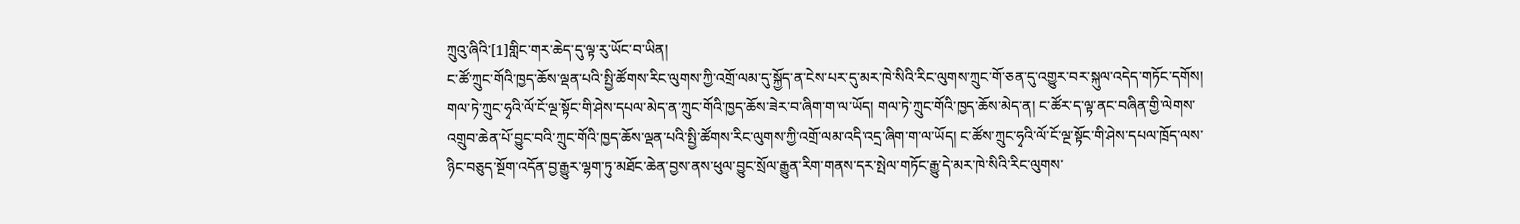ཀྲུའུ་ཞིའི་[1]གླིང་གར་ཆེད་དུ་ལྟ་རུ་ཡོང་བ་ཡིན།
ང་ཚོ་ཀྲུང་གོའི་ཁྱད་ཆོས་ལྡན་པའི་སྤྱི་ཚོགས་རིང་ལུགས་ཀྱི་འགྲོ་ལམ་དུ་སྐྱོད་ན་ངེས་པར་དུ་མར་ཁེ་སིའི་རིང་ལུགས་ཀྲུང་གོ་ཅན་དུ་འགྱུར་བར་སྐུལ་འདེད་གཏོང་དགོས། གལ་ཏེ་ཀྲུང་ཧྭའི་ལོ་ངོ་ལྔ་སྟོང་གི་ཤེས་དཔལ་མེད་ན་ཀྲུང་གོའི་ཁྱད་ཆོས་ཟེར་བ་ཞིག་ག་ལ་ཡོད། གལ་ཏེ་ཀྲུང་གོའི་ཁྱད་ཆོས་མེད་ན། ང་ཚོར་ད་ལྟ་ནང་བཞིན་གྱི་ལེགས་འགྲུབ་ཆེན་པོ་བྱུང་བའི་ཀྲུང་གོའི་ཁྱད་ཆོས་ལྡན་པའི་སྤྱི་ཚོགས་རིང་ལུགས་ཀྱི་འགྲོ་ལམ་འདི་འདྲ་ཞིག་ག་ལ་ཡོད། ང་ཚོས་ཀྲུང་ཧྭའི་ལོ་ངོ་ལྔ་སྟོང་གི་ཤེས་དཔལ་ཁྲོད་ལས་ཉིང་བཅུད་སྔོག་འདོན་བྱ་རྒྱུར་ལྷག་ཏུ་མཐོང་ཆེན་བྱས་ནས་ཕུལ་བྱུང་སྲོལ་རྒྱུན་རིག་གནས་དར་སྤེལ་གཏོང་རྒྱུ་དེ་མར་ཁེ་སིའི་རིང་ལུགས་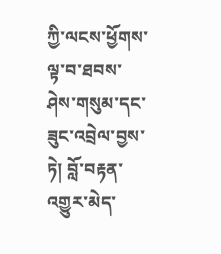ཀྱི་ལངས་ཕྱོགས་ལྟ་བ་ཐབས་ཤེས་གསུམ་དང་ཟུང་འབྲེལ་བྱས་ཏེ། བློ་བརྟན་འགྱུར་མེད་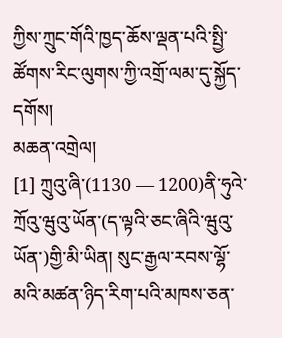ཀྱིས་ཀྲུང་གོའི་ཁྱད་ཆོས་ལྡན་པའི་སྤྱི་ཚོགས་རིང་ལུགས་ཀྱི་འགྲོ་ལམ་དུ་སྐྱོད་དགོས།
མཆན་འགྲེལ།
[1] ཀྲུའུ་ཞི་(1130 — 1200)ནི་ཧུའེ་ཀྲོའུ་ཝུའུ་ཡོན་(ད་ལྟའི་ཅང་ཞིའི་ཝུའུ་ཡོན་)གྱི་མི་ཡིན། སུང་རྒྱལ་རབས་ལྷོ་མའི་མཚན་ཉིད་རིག་པའི་མཁས་ཅན་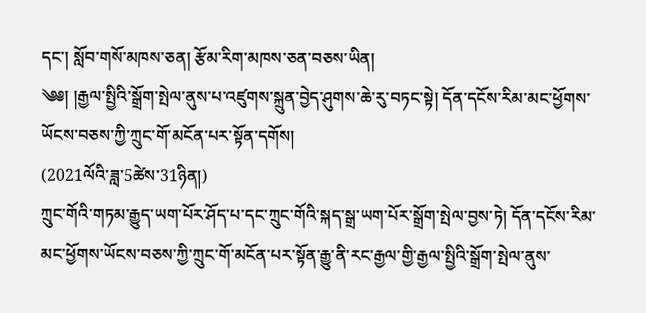དང་། སློབ་གསོ་མཁས་ཅན། རྩོམ་རིག་མཁས་ཅན་བཅས་ཡིན།
༄༅། །རྒྱལ་སྤྱིའི་སྒྲོག་སྤེལ་ནུས་པ་འཛུགས་སྐྲུན་བྱེད་ཤུགས་ཆེ་རུ་བཏང་སྟེ། དོན་དངོས་རིམ་མང་ཕྱོགས་ཡོངས་བཅས་ཀྱི་ཀྲུང་གོ་མངོན་པར་སྟོན་དགོས།
(2021ལོའི་ཟླ་5ཚེས་31ཉིན།)
ཀྲུང་གོའི་གཏམ་རྒྱུད་ཡག་པོར་ཤོད་པ་དང་ཀྲུང་གོའི་སྐད་སྒྲ་ཡག་པོར་སྒྲོག་སྤེལ་བྱས་ཏེ། དོན་དངོས་རིམ་མང་ཕྱོགས་ཡོངས་བཅས་ཀྱི་ཀྲུང་གོ་མངོན་པར་སྟོན་རྒྱུ་ནི་རང་རྒྱལ་གྱི་རྒྱལ་སྤྱིའི་སྒྲོག་སྤེལ་ནུས་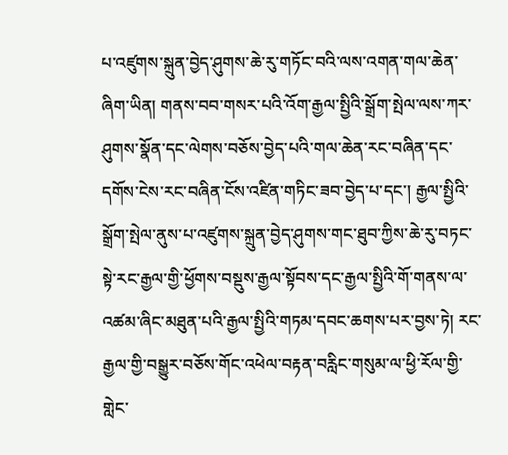པ་འཛུགས་སྐྲུན་བྱེད་ཤུགས་ཆེ་རུ་གཏོང་བའི་ལས་འགན་གལ་ཆེན་ཞིག་ཡིན། གནས་བབ་གསར་པའི་འོག་རྒྱལ་སྤྱིའི་སྒྲོག་སྤེལ་ལས་ཀར་ཤུགས་སྣོན་དང་ལེགས་བཅོས་བྱེད་པའི་གལ་ཆེན་རང་བཞིན་དང་དགོས་ངེས་རང་བཞིན་ངོས་འཛིན་གཏིང་ཟབ་བྱེད་པ་དང་། རྒྱལ་སྤྱིའི་སྒྲོག་སྤེལ་ནུས་པ་འཛུགས་སྐྲུན་བྱེད་ཤུགས་གང་ཐུབ་ཀྱིས་ཆེ་རུ་བཏང་སྟེ་རང་རྒྱལ་གྱི་ཕྱོགས་བསྡུས་རྒྱལ་སྟོབས་དང་རྒྱལ་སྤྱིའི་གོ་གནས་ལ་འཚམ་ཞིང་མཐུན་པའི་རྒྱལ་སྤྱིའི་གཏམ་དབང་ཆགས་པར་བྱས་ཏེ། རང་རྒྱལ་གྱི་བསྒྱུར་བཅོས་གོང་འཕེལ་བརྟན་བརླིང་གསུམ་ལ་ཕྱི་རོལ་གྱི་གླེང་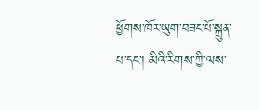ཕྱོགས་ཁོར་ཡུག་བཟང་པོ་སྐྲུན་པ་དང་། མིའི་རིགས་ཀྱི་ལས་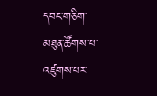དབང་གཅིག་མཐུན་ཚོགས་པ་འཛུགས་པར་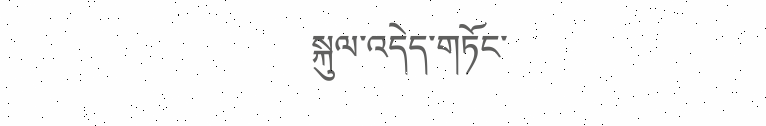སྐུལ་འདེད་གཏོང་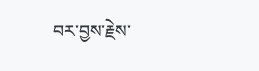བར་བྱས་རྗེས་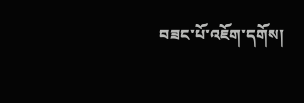བཟང་པོ་འཇོག་དགོས།